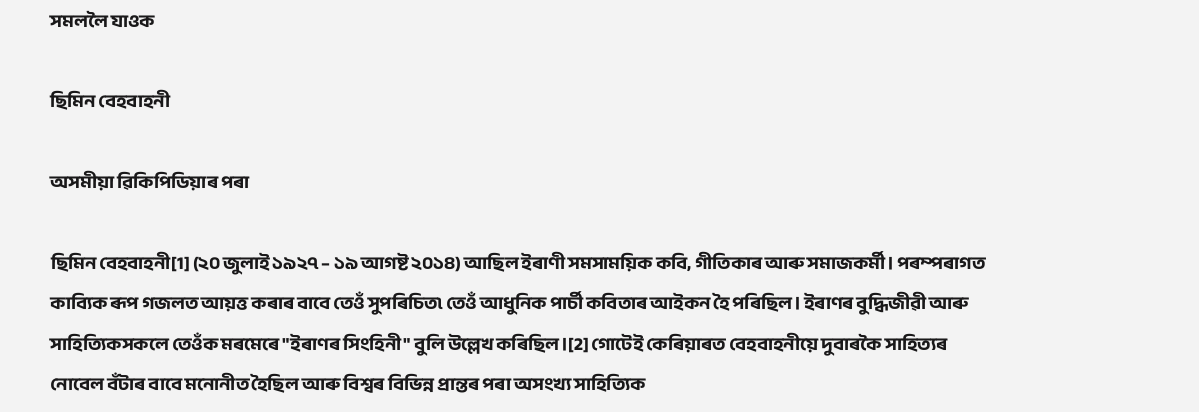সমললৈ যাওক

ছিমিন বেহবাহনী

অসমীয়া ৱিকিপিডিয়াৰ পৰা

ছিমিন বেহবাহনী[1] (২০ জুলাই ১৯২৭ – ১৯ আগষ্ট ২০১৪) আছিল ইৰাণী সমসাময়িক কবি, গীতিকাৰ আৰু সমাজকৰ্মী। পৰম্পৰাগত কাব্যিক ৰূপ গজলত আয়ত্ত কৰাৰ বাবে তেওঁ সুপৰিচিত৷ তেওঁ আধুনিক পাৰ্চী কবিতাৰ আইকন হৈ পৰিছিল। ইৰাণৰ বুদ্ধিজীৱী আৰু সাহিত্যিকসকলে তেওঁক মৰমেৰে "ইৰাণৰ সিংহিনী" বুলি উল্লেখ কৰিছিল।[2] গোটেই কেৰিয়াৰত বেহবাহনীয়ে দুবাৰকৈ সাহিত্যৰ নোবেল বঁটাৰ বাবে মনোনীত হৈছিল আৰু বিশ্বৰ বিভিন্ন প্ৰান্তৰ পৰা অসংখ্য সাহিত্যিক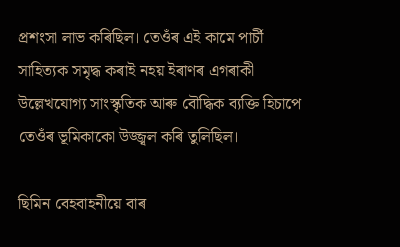প্ৰশংসা লাভ কৰিছিল। তেওঁৰ এই কামে পাৰ্চী সাহিত্যক সমৃদ্ধ কৰাই নহয় ইৰাণৰ এগৰাকী উল্লেখযোগ্য সাংস্কৃতিক আৰু বৌদ্ধিক ব্যক্তি হিচাপে তেওঁৰ ভূমিকাকো উজ্জ্বল কৰি তুলিছিল।

ছিমিন বেহবাহনীয়ে বাৰ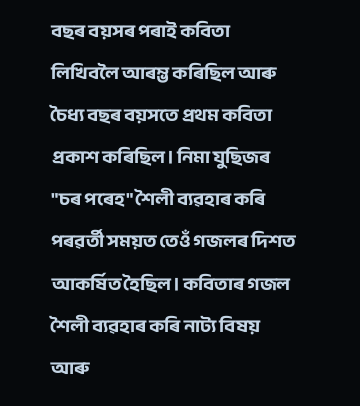বছৰ বয়সৰ পৰাই কবিতা লিখিবলৈ আৰম্ভ কৰিছিল আৰু চৈধ্য বছৰ বয়সতে প্ৰথম কবিতা প্ৰকাশ কৰিছিল। নিমা যুছিজৰ "চৰ পৰেহ" শৈলী ব্যৱহাৰ কৰি পৰৱৰ্তী সময়ত তেওঁ গজলৰ দিশত আকৰ্ষিত হৈছিল। কবিতাৰ গজল শৈলী ব্যৱহাৰ কৰি নাট্য বিষয় আৰু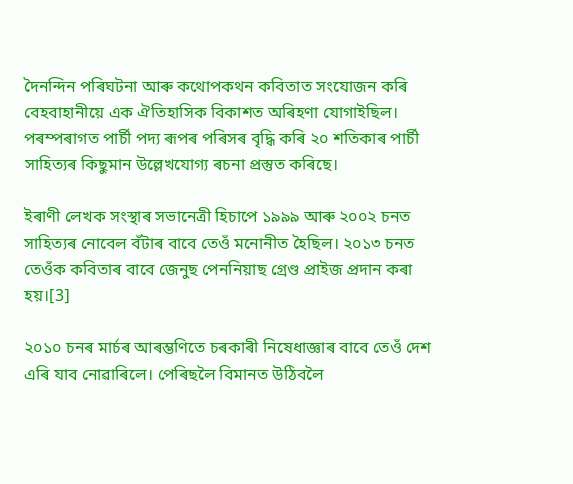দৈনন্দিন পৰিঘটনা আৰু কথোপকথন কবিতাত সংযোজন কৰি বেহবাহানীয়ে এক ঐতিহাসিক বিকাশত অৰিহণা যোগাইছিল। পৰম্পৰাগত পাৰ্চী পদ্য ৰূপৰ পৰিসৰ বৃদ্ধি কৰি ২০ শতিকাৰ পাৰ্চী সাহিত্যৰ কিছুমান উল্লেখযোগ্য ৰচনা প্ৰস্তুত কৰিছে।

ইৰাণী লেখক সংস্থাৰ সভানেত্ৰী হিচাপে ১৯৯৯ আৰু ২০০২ চনত সাহিত্যৰ নোবেল বঁটাৰ বাবে তেওঁ মনোনীত হৈছিল। ২০১৩ চনত তেওঁক কবিতাৰ বাবে জেনুছ পেননিয়াছ গ্ৰেণ্ড প্ৰাইজ প্ৰদান কৰা হয়।[3]

২০১০ চনৰ মাৰ্চৰ আৰম্ভণিতে চৰকাৰী নিষেধাজ্ঞাৰ বাবে তেওঁ দেশ এৰি যাব নোৱাৰিলে। পেৰিছলৈ বিমানত উঠিবলৈ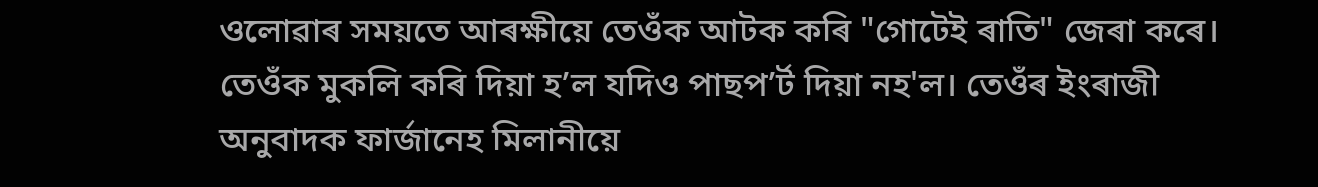ওলোৱাৰ সময়তে আৰক্ষীয়ে তেওঁক আটক কৰি "গোটেই ৰাতি" জেৰা কৰে। তেওঁক মুকলি কৰি দিয়া হ’ল যদিও পাছপ’ৰ্ট দিয়া নহ'ল। তেওঁৰ ইংৰাজী অনুবাদক ফাৰ্জানেহ মিলানীয়ে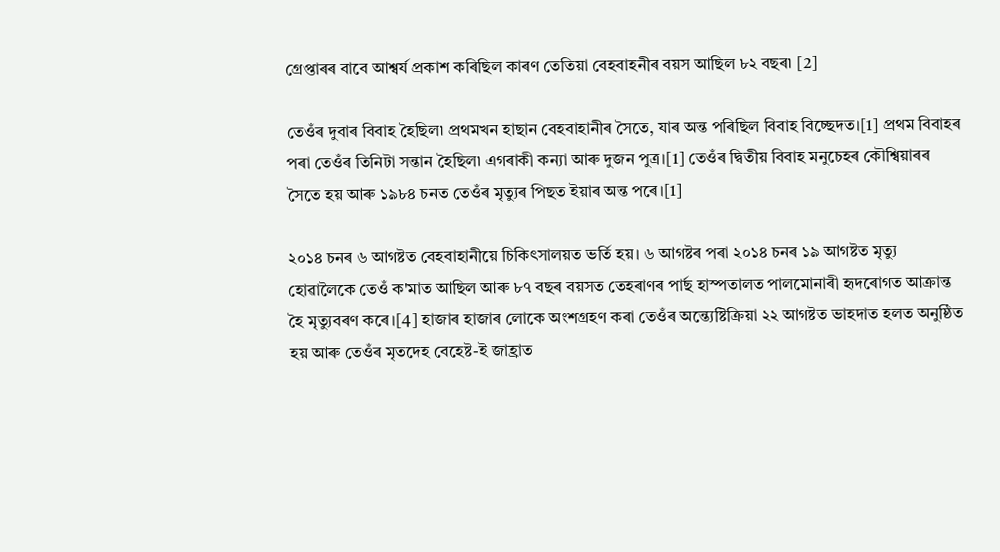গ্ৰেপ্তাৰৰ বাবে আশ্বৰ্য প্ৰকাশ কৰিছিল কাৰণ তেতিয়া বেহবাহনীৰ বয়স আছিল ৮২ বছৰ৷ [2]

তেওঁৰ দুবাৰ বিবাহ হৈছিল৷ প্ৰথমখন হাছান বেহবাহানীৰ সৈতে, যাৰ অন্ত পৰিছিল বিবাহ বিচ্ছেদত।[1] প্ৰথম বিবাহৰ পৰা তেওঁৰ তিনিটা সন্তান হৈছিল৷ এগৰাকী কন্যা আৰু দুজন পুত্ৰ।[1] তেওঁৰ দ্বিতীয় বিবাহ মনুচেহৰ কৌশ্বিয়াৰৰ সৈতে হয় আৰু ১৯৮৪ চনত তেওঁৰ মৃত্যুৰ পিছত ইয়াৰ অন্ত পৰে।[1]

২০১৪ চনৰ ৬ আগষ্টত বেহবাহানীয়ে চিকিৎসালয়ত ভৰ্তি হয়। ৬ আগষ্টৰ পৰা ২০১৪ চনৰ ১৯ আগষ্টত মৃত্যু হোৱালৈকে তেওঁ ক'মাত আছিল আৰু ৮৭ বছৰ বয়সত তেহৰাণৰ পাৰ্ছ হাস্পতালত পালমোনাৰী হৃদৰোগত আক্ৰান্ত হৈ মৃত্যুবৰণ কৰে।[4] হাজাৰ হাজাৰ লোকে অংশগ্ৰহণ কৰা তেওঁৰ অন্ত্যেষ্টিক্ৰিয়া ২২ আগষ্টত ভাহদাত হলত অনুষ্ঠিত হয় আৰু তেওঁৰ মৃতদেহ বেহেষ্ট-ই জাহ্ৰাত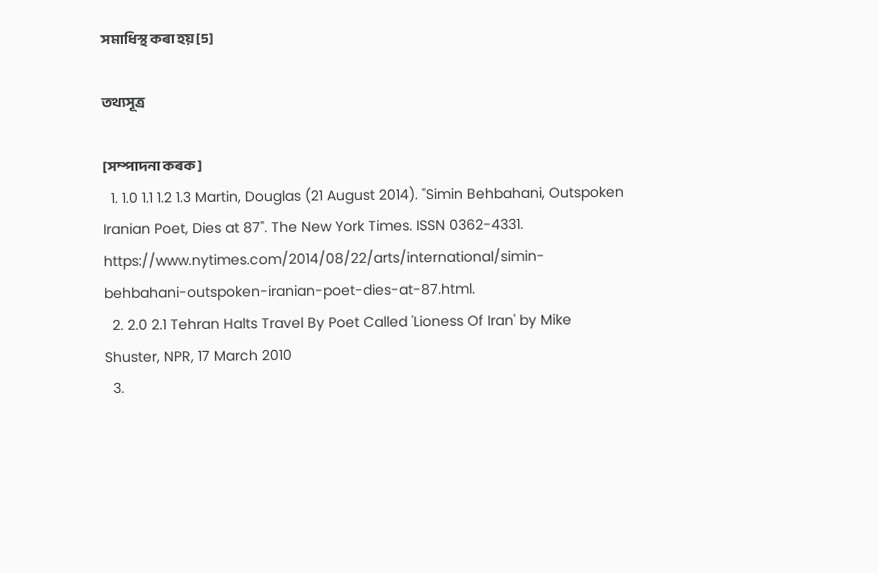সমাধিস্থ কৰা হয়[5]

তথ্যসূত্ৰ

[সম্পাদনা কৰক]
  1. 1.0 1.1 1.2 1.3 Martin, Douglas (21 August 2014). "Simin Behbahani, Outspoken Iranian Poet, Dies at 87". The New York Times. ISSN 0362-4331. https://www.nytimes.com/2014/08/22/arts/international/simin-behbahani-outspoken-iranian-poet-dies-at-87.html.
  2. 2.0 2.1 Tehran Halts Travel By Poet Called 'Lioness Of Iran' by Mike Shuster, NPR, 17 March 2010
  3.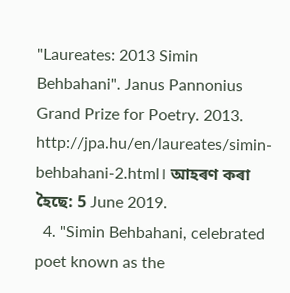"Laureates: 2013 Simin Behbahani". Janus Pannonius Grand Prize for Poetry. 2013. http://jpa.hu/en/laureates/simin-behbahani-2.html। আহৰণ কৰা হৈছে: 5 June 2019.
  4. "Simin Behbahani, celebrated poet known as the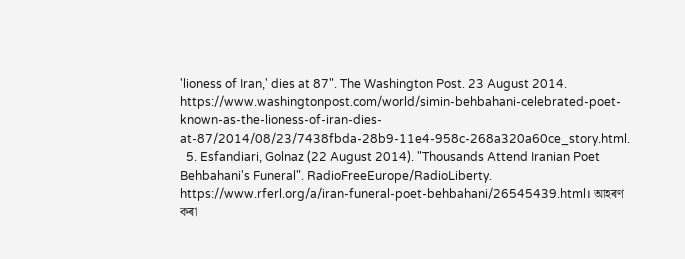'lioness of Iran,' dies at 87". The Washington Post. 23 August 2014. https://www.washingtonpost.com/world/simin-behbahani-celebrated-poet-known-as-the-lioness-of-iran-dies-at-87/2014/08/23/7438fbda-28b9-11e4-958c-268a320a60ce_story.html.
  5. Esfandiari, Golnaz (22 August 2014). "Thousands Attend Iranian Poet Behbahani's Funeral". RadioFreeEurope/RadioLiberty. https://www.rferl.org/a/iran-funeral-poet-behbahani/26545439.html। আহৰণ কৰা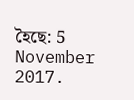হৈছে: 5 November 2017.